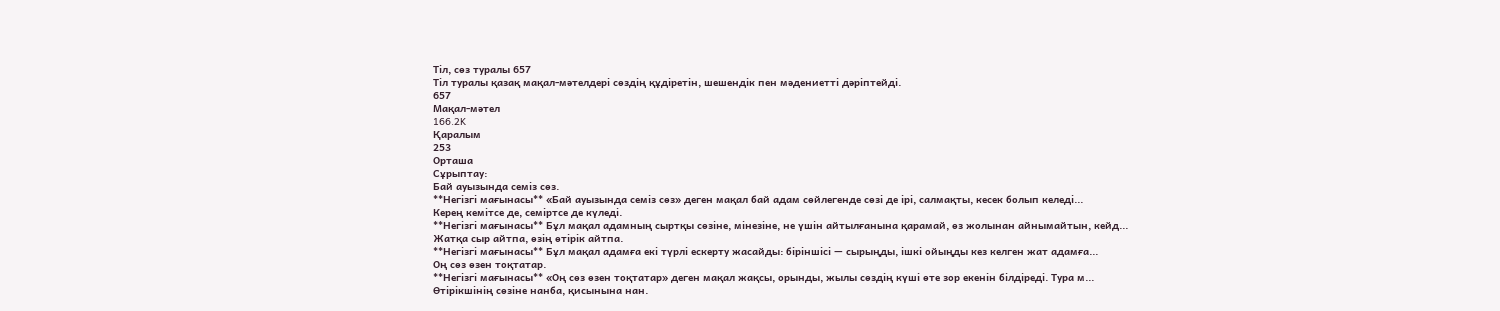Тіл, сөз туралы 657
Тіл туралы қазақ мақал-мәтелдері сөздің құдіретін, шешендік пен мәдениетті дәріптейді.
657
Мақал-мәтел
166.2K
Қаралым
253
Орташа
Сұрыптау:
Бай ауызында семіз сөз.
**Негізгі мағынасы** «Бай ауызында семіз сөз» деген мақал бай адам сөйлегенде сөзі де ірі, салмақты, кесек болып келеді...
Керең кемітсе де, семіртсе де күледі.
**Негізгі мағынасы** Бұл мақал адамның сыртқы сөзіне, мінезіне, не үшін айтылғанына қарамай, өз жолынан айнымайтын, кейд...
Жатқа сыр айтпа, өзің өтірік айтпа.
**Негізгі мағынасы** Бұл мақал адамға екі түрлі ескерту жасайды: біріншісі — сырыңды, ішкі ойыңды кез келген жат адамға...
Оң сөз өзен тоқтатар.
**Негізгі мағынасы** «Оң сөз өзен тоқтатар» деген мақал жақсы, орынды, жылы сөздің күші өте зор екенін білдіреді. Тура м...
Өтірікшінің сөзіне нанба, қисынына нан.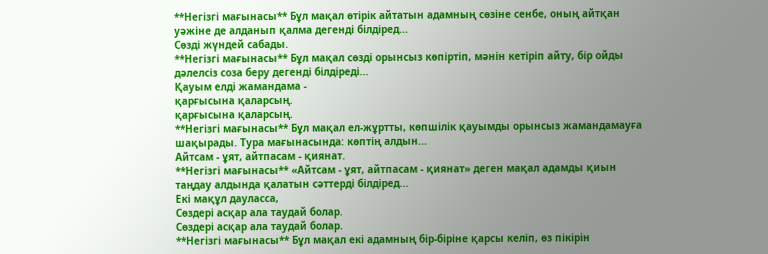**Негізгі мағынасы** Бұл мақал өтірік айтатын адамның сөзіне сенбе, оның айтқан уәжіне де алданып қалма дегенді білдіред...
Сөзді жүндей сабады.
**Негізгі мағынасы** Бұл мақал сөзді орынсыз көпіртіп, мәнін кетіріп айту, бір ойды дәлелсіз соза беру дегенді білдіреді...
Қауым елді жамандама -
қарғысына қаларсың.
қарғысына қаларсың.
**Негізгі мағынасы** Бұл мақал ел-жұртты, көпшілік қауымды орынсыз жамандамауға шақырады. Тура мағынасында: көптің алдын...
Айтсам - ұят, айтпасам - қиянат.
**Негізгі мағынасы** «Айтсам - ұят, айтпасам - қиянат» деген мақал адамды қиын таңдау алдында қалатын сәттерді білдіред...
Екі мақұл дауласса,
Сөздері асқар ала таудай болар.
Сөздері асқар ала таудай болар.
**Негізгі мағынасы** Бұл мақал екі адамның бір-біріне қарсы келіп, өз пікірін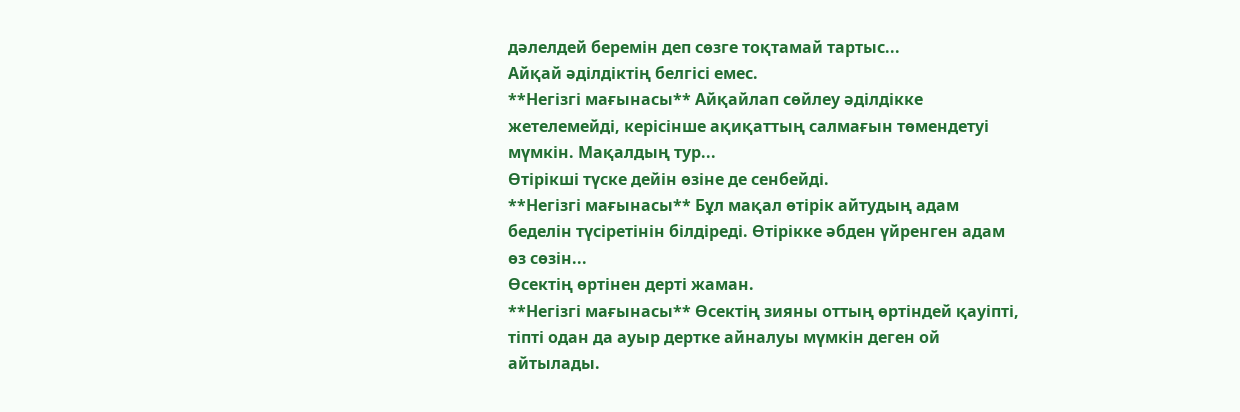дәлелдей беремін деп сөзге тоқтамай тартыс...
Айқай әділдіктің белгісі емес.
**Негізгі мағынасы** Айқайлап сөйлеу әділдікке жетелемейді, керісінше ақиқаттың салмағын төмендетуі мүмкін. Мақалдың тур...
Өтірікші түске дейін өзіне де сенбейді.
**Негізгі мағынасы** Бұл мақал өтірік айтудың адам беделін түсіретінін білдіреді. Өтірікке әбден үйренген адам өз сөзін...
Өсектің өртінен дерті жаман.
**Негізгі мағынасы** Өсектің зияны оттың өртіндей қауіпті, тіпті одан да ауыр дертке айналуы мүмкін деген ой айтылады.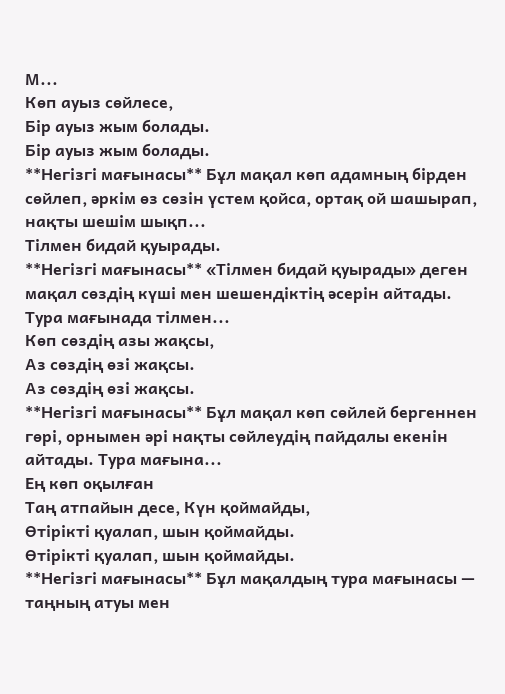М...
Көп ауыз сөйлесе,
Бір ауыз жым болады.
Бір ауыз жым болады.
**Негізгі мағынасы** Бұл мақал көп адамның бірден сөйлеп, әркім өз сөзін үстем қойса, ортақ ой шашырап, нақты шешім шықп...
Тілмен бидай қуырады.
**Негізгі мағынасы** «Тілмен бидай қуырады» деген мақал сөздің күші мен шешендіктің әсерін айтады. Тура мағынада тілмен...
Көп сөздің азы жақсы,
Аз сөздің өзі жақсы.
Аз сөздің өзі жақсы.
**Негізгі мағынасы** Бұл мақал көп сөйлей бергеннен гөрі, орнымен әрі нақты сөйлеудің пайдалы екенін айтады. Тура мағына...
Ең көп оқылған
Таң атпайын десе, Күн қоймайды,
Өтірікті қуалап, шын қоймайды.
Өтірікті қуалап, шын қоймайды.
**Негізгі мағынасы** Бұл мақалдың тура мағынасы — таңның атуы мен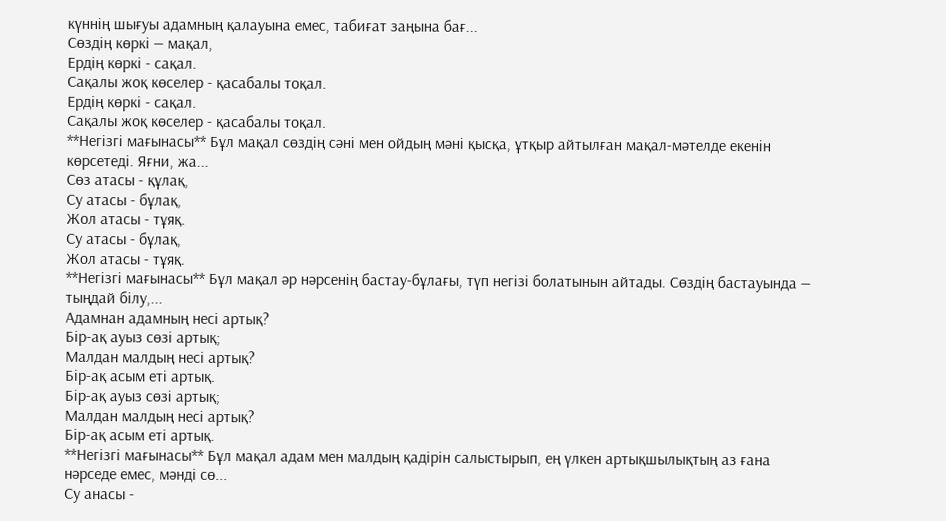күннің шығуы адамның қалауына емес, табиғат заңына бағ...
Сөздің көркі — мақал,
Ердің көркі - сақал.
Сақалы жоқ көселер - қасабалы тоқал.
Ердің көркі - сақал.
Сақалы жоқ көселер - қасабалы тоқал.
**Негізгі мағынасы** Бұл мақал сөздің сәні мен ойдың мәні қысқа, ұтқыр айтылған мақал-мәтелде екенін көрсетеді. Яғни, жа...
Сөз атасы - құлақ,
Су атасы - бұлақ,
Жол атасы - тұяқ.
Су атасы - бұлақ,
Жол атасы - тұяқ.
**Негізгі мағынасы** Бұл мақал әр нәрсенің бастау-бұлағы, түп негізі болатынын айтады. Сөздің бастауында — тыңдай білу,...
Адамнан адамның несі артық?
Бір-ақ ауыз сөзі артық;
Малдан малдың несі артық?
Бір-ақ асым еті артық.
Бір-ақ ауыз сөзі артық;
Малдан малдың несі артық?
Бір-ақ асым еті артық.
**Негізгі мағынасы** Бұл мақал адам мен малдың қадірін салыстырып, ең үлкен артықшылықтың аз ғана нәрседе емес, мәнді сө...
Су анасы -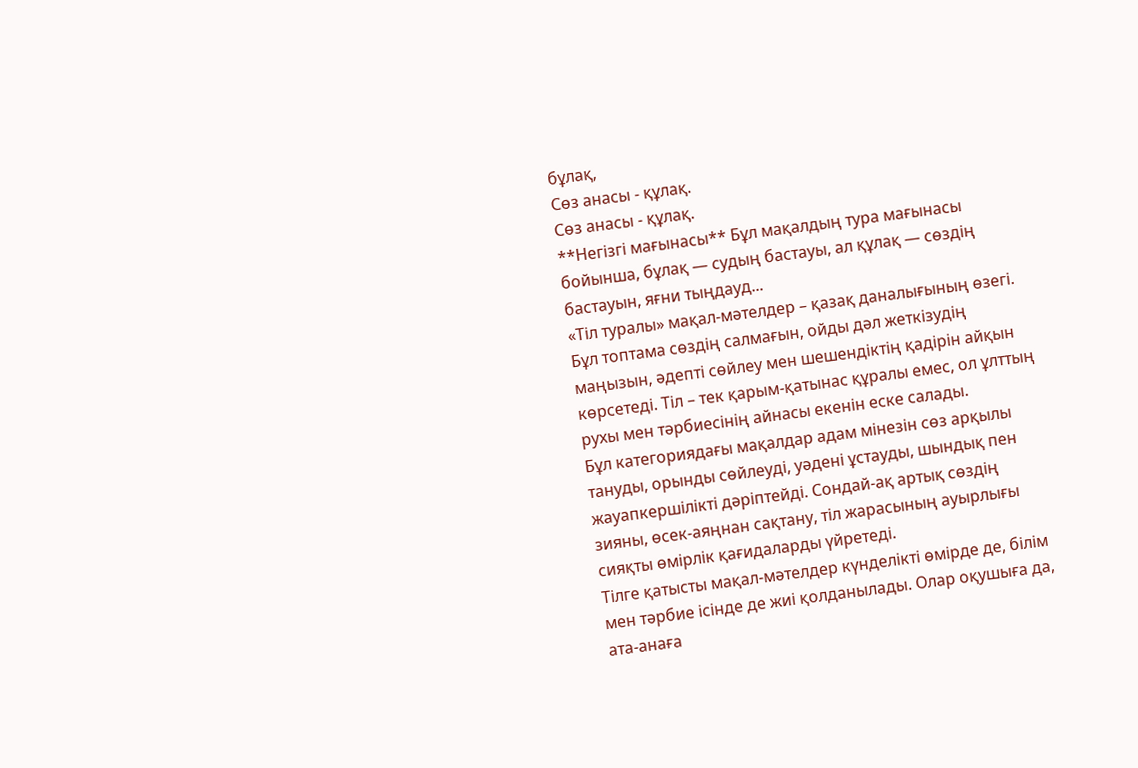бұлақ,
Сөз анасы - құлақ.
Сөз анасы - құлақ.
**Негізгі мағынасы** Бұл мақалдың тура мағынасы бойынша, бұлақ — судың бастауы, ал құлақ — сөздің бастауын, яғни тыңдауд...
«Тіл туралы» мақал-мәтелдер – қазақ даналығының өзегі. Бұл топтама сөздің салмағын, ойды дәл жеткізудің маңызын, әдепті сөйлеу мен шешендіктің қадірін айқын көрсетеді. Тіл – тек қарым-қатынас құралы емес, ол ұлттың рухы мен тәрбиесінің айнасы екенін еске салады.
Бұл категориядағы мақалдар адам мінезін сөз арқылы тануды, орынды сөйлеуді, уәдені ұстауды, шындық пен жауапкершілікті дәріптейді. Сондай-ақ артық сөздің зияны, өсек-аяңнан сақтану, тіл жарасының ауырлығы сияқты өмірлік қағидаларды үйретеді.
Тілге қатысты мақал-мәтелдер күнделікті өмірде де, білім мен тәрбие ісінде де жиі қолданылады. Олар оқушыға да, ата-анаға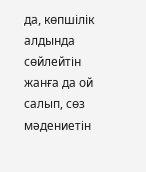да, көпшілік алдында сөйлейтін жанға да ой салып, сөз мәдениетін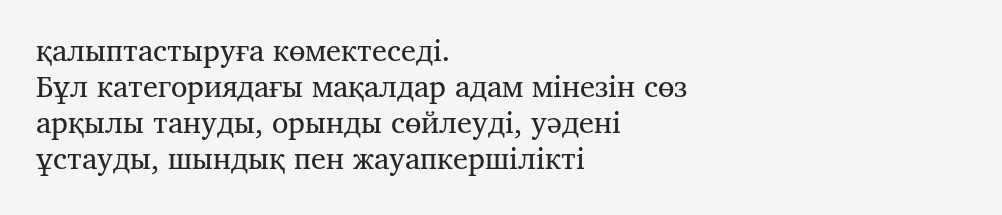қалыптастыруға көмектеседі.
Бұл категориядағы мақалдар адам мінезін сөз арқылы тануды, орынды сөйлеуді, уәдені ұстауды, шындық пен жауапкершілікті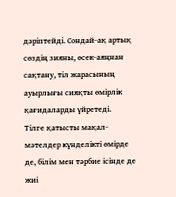дәріптейді. Сондай-ақ артық сөздің зияны, өсек-аяңнан сақтану, тіл жарасының ауырлығы сияқты өмірлік қағидаларды үйретеді.
Тілге қатысты мақал-мәтелдер күнделікті өмірде де, білім мен тәрбие ісінде де жиі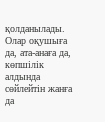қолданылады. Олар оқушыға да, ата-анаға да, көпшілік алдында сөйлейтін жанға да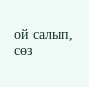ой салып, сөз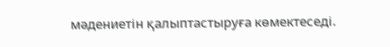мәдениетін қалыптастыруға көмектеседі.